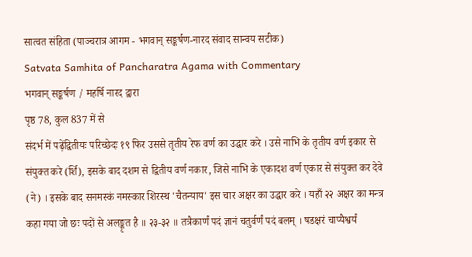सात्वत संहिता (पाञ्चरात्र आगम - भगवान् सङ्कर्षण-नारद संवाद सान्वय सटीक)
Satvata Samhita of Pancharatra Agama with Commentary
भगवान् सङ्कर्षण / महर्षि नारद द्वारा
पृष्ठ 78, कुल 837 में से
संदर्भ में पढ़ेंद्वितीयः परिच्छेदः १९ फिर उससे तृतीय रेफ वर्ण का उद्धार करे । उसे नाभि के तृतीय वर्ण इकार से संयुक्त करे (र्शि), इसके बाद दशम से द्वितीय वर्ण नकार, जिसे नाभि के एकादश वर्ण एकार से संयुक्त कर देवे (ने) । इसके बाद सनमस्कं नमस्कार शिरस्थ 'चैतन्याय' इस चार अक्षर का उद्धार करे । यहाँ २२ अक्षर का मन्त्र कहा गया जो छः पदों से अलङ्कृत है ॥ २३-३२ ॥ तत्रैकार्णं पदं ज्ञानं चतुर्वर्णं पदं बलम् । षडक्षरं चाप्यैश्वर्यं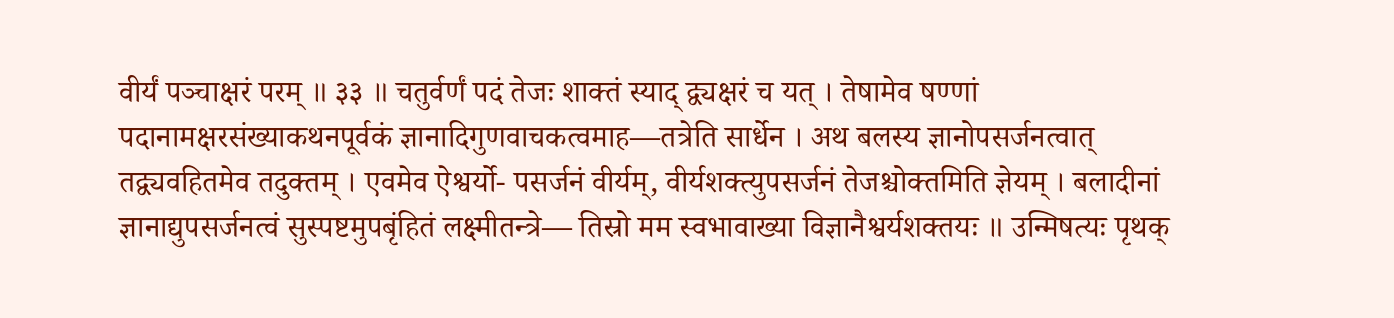वीर्यं पञ्चाक्षरं परम् ॥ ३३ ॥ चतुर्वर्णं पदं तेजः शाक्तं स्याद् द्व्यक्षरं च यत् । तेषामेव षण्णां पदानामक्षरसंख्याकथनपूर्वकं ज्ञानादिगुणवाचकत्वमाह—तत्रेति सार्धेन । अथ बलस्य ज्ञानोपसर्जनत्वात् तद्व्यवहितमेव तदुक्तम् । एवमेव ऐश्वर्यो- पसर्जनं वीर्यम्, वीर्यशक्त्युपसर्जनं तेजश्चोक्तमिति ज्ञेयम् । बलादीनां ज्ञानाद्युपसर्जनत्वं सुस्पष्टमुपबृंहितं लक्ष्मीतन्त्रे— तिस्रो मम स्वभावाख्या विज्ञानैश्वर्यशक्तयः ॥ उन्मिषत्यः पृथक्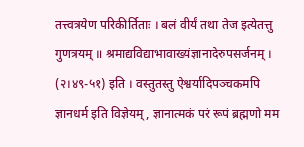तत्त्वत्रयेण परिकीर्तिताः । बलं वीर्यं तथा तेज इत्येतत्तु गुणत्रयम् ॥ श्रमाद्यविद्याभावाख्यंज्ञानादेरुपसर्जनम् । (२।४९-५१) इति । वस्तुतस्तु ऐश्वर्यादिपञ्चकमपि ज्ञानधर्म इति विज्ञेयम्, ज्ञानात्मकं परं रूपं ब्रह्मणो मम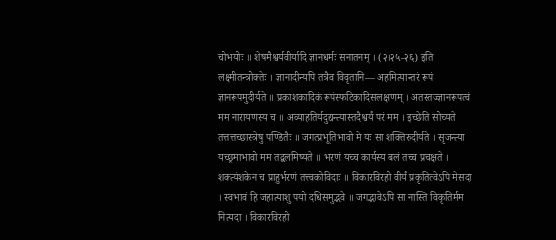चोभयोः ॥ शेषमैश्वर्यवीर्यादि ज्ञानधर्मः सनातनम् । (२।२५-२६) इति लक्ष्मीतन्त्रोक्तेः । ज्ञानादीन्यपि तत्रैव विवृतानि— अहमित्यान्तरं रूपं ज्ञानरूपमुदीर्यते ॥ प्रकाशकादिकं रूपंस्फटिकादिसलक्षणम् । अतस्तज्ज्ञानरूपत्वं मम नारायणस्य च ॥ अव्याहतिर्यदुद्यन्त्यास्तदैश्वर्यं परं मम । इच्छेति सोच्यते तत्तत्तच्छास्त्रेषु पण्डितैः ॥ जगत्प्रभूतिभावो मे यः सा शक्तिरुदीर्यते । सृजन्त्या यच्छ्रमाभावो मम तद्बलमिष्यते ॥ भरणं यच्च कार्यस्य बलं तच्च प्रचक्षते । शक्त्यंशकेन च प्राहुर्भरणं तत्त्वकोविदाः ॥ विकारविरहो वीर्यं प्रकृतित्वेऽपि मेसदा । स्वभावं हि जहात्याशु पयो दधिसमुद्भवे ॥ जगद्भावेऽपि सा नास्ति विकृतिर्मम नित्यदा । विकारविरहो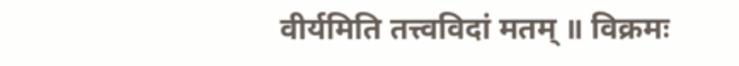वीर्यमिति तत्त्वविदां मतम् ॥ विक्रमः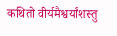कथितो वीर्यमैश्वर्यांशस्तु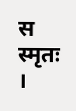स स्मृतः ।